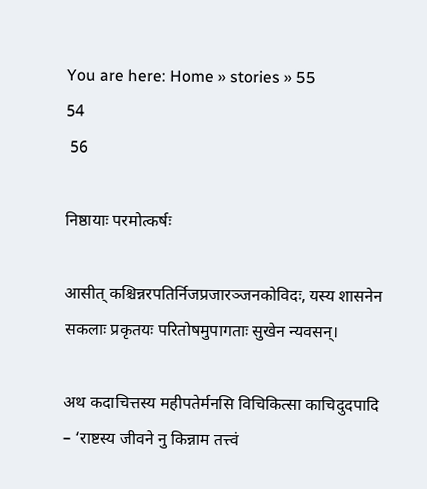You are here: Home » stories » 55
54
 56

निष्ठायाः परमोत्कर्षः

आसीत् कश्चिन्नरपतिर्निजप्रजारञ्जनकोविदः, यस्य शासनेन सकलाः प्रकृतयः परितोषमुपागताः सुखेन न्यवसन्।

अथ कदाचित्तस्य महीपतेर्मनसि विचिकित्सा काचिदुदपादि – ‘राष्टस्य जीवने नु किन्नाम तत्त्वं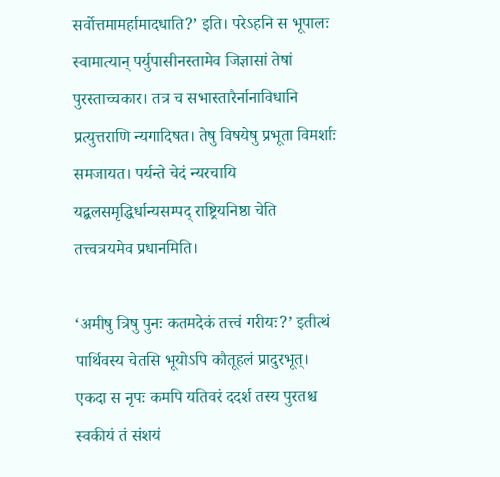सर्वोत्तमामर्हामादधाति?’ इति। परेऽहनि स भूपालः स्वामात्यान् पर्युपासीनस्तामेव जिज्ञासां तेषां पुरस्ताच्चकार। तत्र च सभास्तारैर्नानाविधानि प्रत्युत्तराणि न्यगादिषत। तेषु विषयेषु प्रभूता विमर्शाः समजायत। पर्यन्ते चेदं न्यरचायि यद्बलसमृद्धिर्धान्यसम्पद् राष्ट्रियनिष्ठा चेति तत्त्वत्रयमेव प्रधानमिति।

‘अमीषु त्रिषु पुनः कतमदेकं तत्त्वं गरीयः?’ इतीत्थं पार्थिवस्य चेतसि भूयोऽपि कौतूहलं प्रादुरभूत्। एकदा स नृपः कमपि यतिवरं ददर्श तस्य पुरतश्च स्वकीयं तं संशयं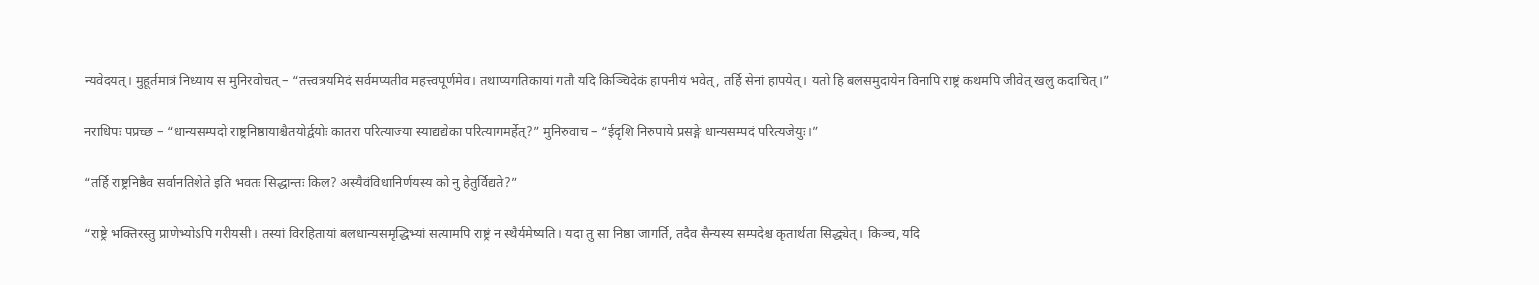न्यवेदयत्। मुहूर्तमात्रं निध्याय स मुनिरवोचत् – “तत्त्वत्रयमिदं सर्वमप्यतीव महत्त्वपूर्णमेव। तथाप्यगतिकायां गतौ यदि किञ्चिदेकं हापनीयं भवेत्, तर्हि सेनां हापयेत्। यतो हि बलसमुदायेन विनापि राष्ट्रं कथमपि जीवेत् खलु कदाचित्।”

नराधिपः पप्रच्छ – “धान्यसम्पदो राष्ट्रनिष्ठायाश्चैतयोर्द्वयोः कातरा परित्याज्या स्याद्यद्येका परित्यागमर्हेत्?” मुनिरुवाच – “ईदृशि निरुपाये प्रसङ्गे धान्यसम्पदं परित्यजेयुः।”

“तर्हि राष्ट्रनिष्ठैव सर्वानतिशेते इति भवतः सिद्धान्तः किल? अस्यैवंविधानिर्णयस्य को नु हेतुर्विद्यते?”

“राष्ट्रे भक्तिरस्तु प्राणेभ्योऽपि गरीयसी। तस्यां विरहितायां बलधान्यसमृद्धिभ्यां सत्यामपि राष्ट्रं न स्थैर्यमेष्यति। यदा तु सा निष्ठा जागर्ति, तदैव सैन्यस्य सम्पदेश्च कृतार्थता सिद्ध्येत्। किञ्च, यदि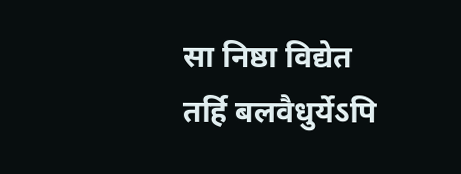सा निष्ठा विद्येत तर्हि बलवैधुर्येऽपि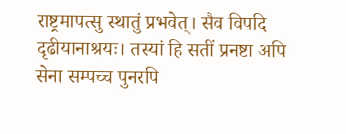राष्ट्रमापत्सु स्थातुं प्रभवेत्। सैव विपदि दृढीयानाश्रयः। तस्यां हि सतीं प्रनष्टा अपि सेना सम्पच्च पुनरपि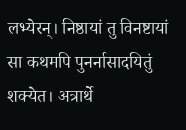लभ्येरन्। निष्ठायां तु विनष्टायां सा कथमपि पुनर्नासादयितुं शक्येत। अत्रार्थे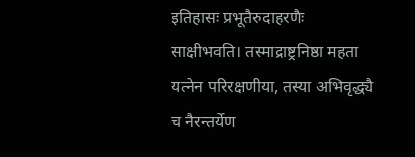इतिहासः प्रभूतैरुदाहरणैः साक्षीभवति। तस्माद्राष्ट्रनिष्ठा महता यत्नेन परिरक्षणीया, तस्या अभिवृद्ध्यै च नैरन्तर्येण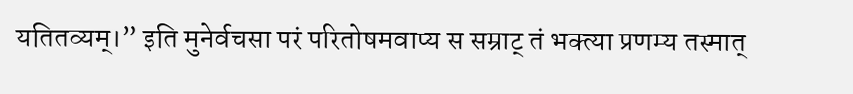यतितव्यम्।” इति मुनेर्वचसा परं परितोषमवाप्य स सम्राट् तं भक्त्या प्रणम्य तस्मात्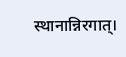स्थानान्निरगात्।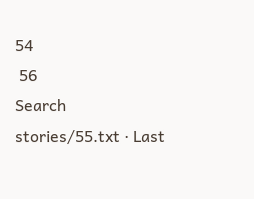54
 56
Search
stories/55.txt · Last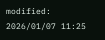modified: 2026/01/07 11:25